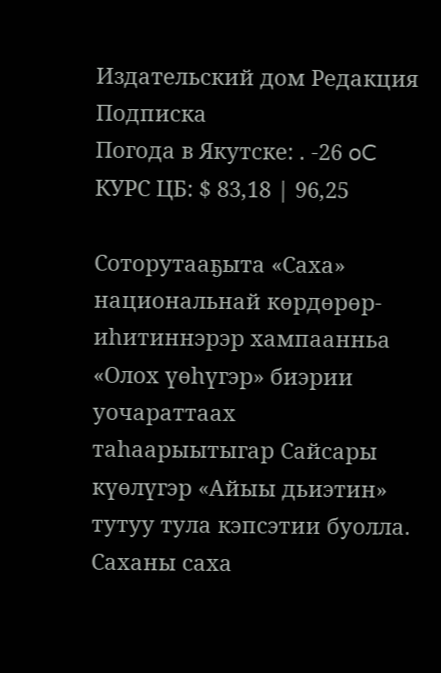Издательский дом Редакция Подписка
Погода в Якутске: . -26 oC
КУРС ЦБ: $ 83,18 | 96,25

Соторутааҕыта «Саха» национальнай көрдөрөр-иһитиннэрэр хампаанньа «Олох үөһүгэр» биэрии уочараттаах таһаарыытыгар Сайсары күөлүгэр «Айыы дьиэтин» тутуу тула кэпсэтии буолла. Саханы саха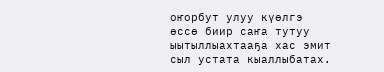оҥорбут улуу күөлгэ өссө биир саҥа тутуу ыытыллыахтааҕа хас эмит сыл устата кыаллыбатах.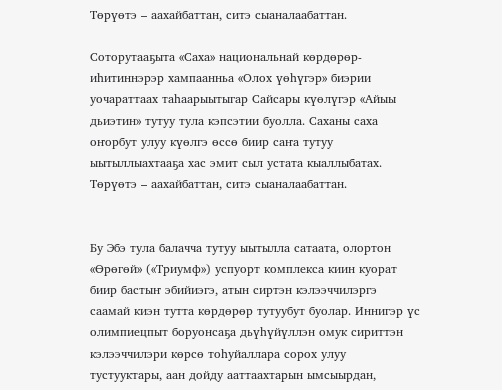Төрүөтэ – аахайбаттан, ситэ сыаналаабаттан.

Соторутааҕыта «Саха» национальнай көрдөрөр-иһитиннэрэр хампаанньа «Олох үөһүгэр» биэрии уочараттаах таһаарыытыгар Сайсары күөлүгэр «Айыы дьиэтин» тутуу тула кэпсэтии буолла. Саханы саха оҥорбут улуу күөлгэ өссө биир саҥа тутуу ыытыллыахтааҕа хас эмит сыл устата кыаллыбатах. Төрүөтэ – аахайбаттан, ситэ сыаналаабаттан.


Бу Эбэ тула балачча тутуу ыытылла сатаата, олортон «Өрөгөй» («Триумф») успуорт комплекса киин куорат биир бастыҥ эбийиэгэ, атын сиртэн кэлээччилэргэ саамай киэн тутта көрдөрөр тутуубут буолар. Иннигэр үс олимпиецпыт боруонсаҕа дьүһүйүллэн омук сириттэн кэлээччилэри көрсө тоһуйаллара сорох улуу тустууктары, аан дойду ааттаахтарын ымсыырдан,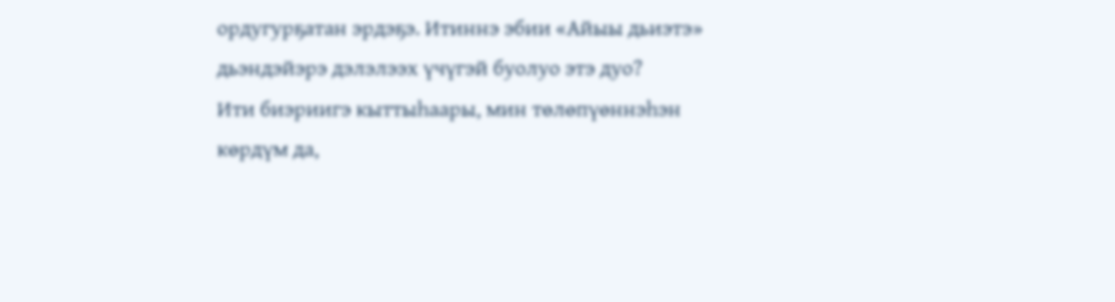ордугурҕатан эрдэҕэ. Итиннэ эбии «Айыы дьиэтэ» дьэндэйэрэ дэлэлээх үчүгэй буолуо этэ дуо?
Ити биэриигэ кыттыһаары, мин төлөпүөннэһэн көрдүм да,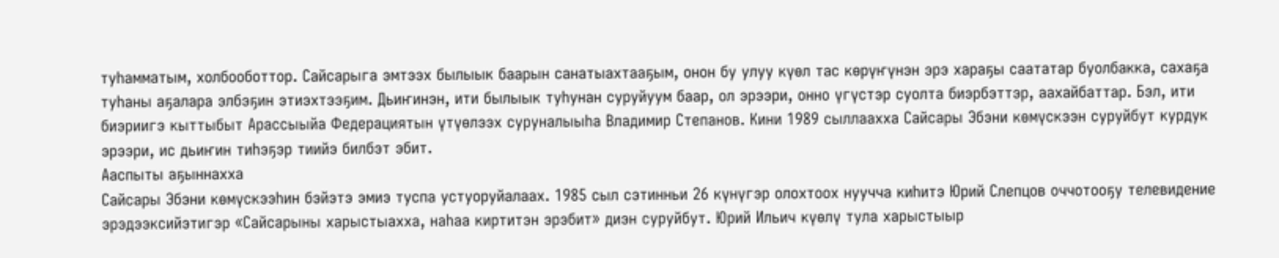туһамматым, холбооботтор. Сайсарыга эмтээх былыык баарын санатыахтааҕым, онон бу улуу күөл тас көрүҥүнэн эрэ хараҕы саататар буолбакка, сахаҕа туһаны аҕалара элбэҕин этиэхтээҕим. Дьиҥинэн, ити былыык туһунан суруйуум баар, ол эрээри, онно үгүстэр суолта биэрбэттэр, аахайбаттар. Бэл, ити биэриигэ кыттыбыт Арассыыйа Федерациятын үтүөлээх суруналыыһа Владимир Степанов. Кини 1989 сыллаахха Сайсары Эбэни көмүскээн суруйбут курдук эрээри, ис дьиҥин тиһэҕэр тиийэ билбэт эбит.
Ааспыты аҕыннахха
Сайсары Эбэни көмүскээһин бэйэтэ эмиэ туспа устуоруйалаах. 1985 сыл сэтинньи 26 күнүгэр олохтоох нуучча киһитэ Юрий Слепцов оччотооҕу телевидение эрэдээксийэтигэр «Сайсарыны харыстыахха, наһаа киртитэн эрэбит» диэн суруйбут. Юрий Ильич күөлү тула харыстыыр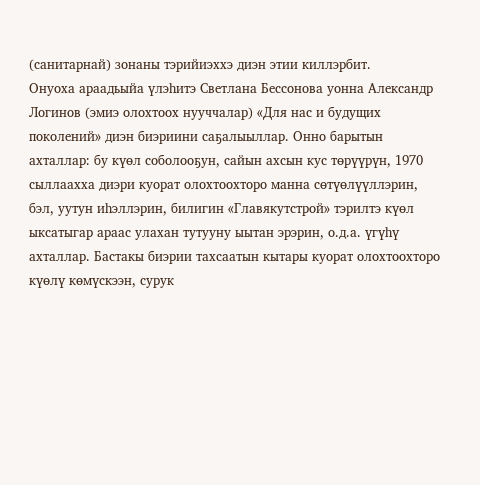(санитарнай) зонаны тэрийиэххэ диэн этии киллэрбит.
Онуоха араадьыйа үлэһитэ Светлана Бессонова уонна Александр Логинов (эмиэ олохтоох нууччалар) «Для нас и будущих поколений» диэн биэриини саҕалыыллар. Онно барытын ахталлар: бу күөл соболооҕун, сайын ахсын кус төрүүрүн, 1970 сыллаахха диэри куорат олохтоохторо манна сөтүөлүүллэрин, бэл, уутун иһэллэрин, билигин «Главякутстрой» тэрилтэ күөл ыксатыгар араас улахан тутууну ыытан эрэрин, о.д.а. үгүһү ахталлар. Бастакы биэрии тахсаатын кытары куорат олохтоохторо күөлү көмүскээн, сурук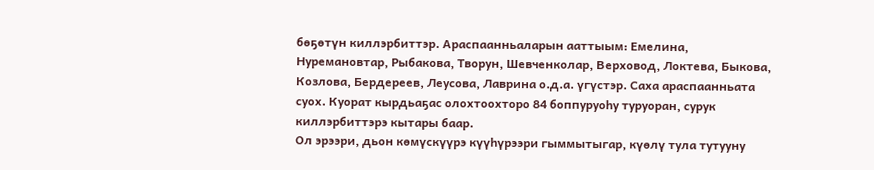бөҕөтүн киллэрбиттэр. Араспаанньаларын ааттыым: Емелина, Нуремановтар, Рыбакова, Творун, Шевченколар, Верховод, Локтева, Быкова, Козлова, Бердереев, Леусова, Лаврина о.д.а. үгүстэр. Саха араспаанньата суох. Куорат кырдьаҕас олохтоохторо 84 боппуруоһу туруоран, сурук киллэрбиттэрэ кытары баар.
Ол эрээри, дьон көмүскүүрэ күүһүрээри гыммытыгар, күөлү тула тутууну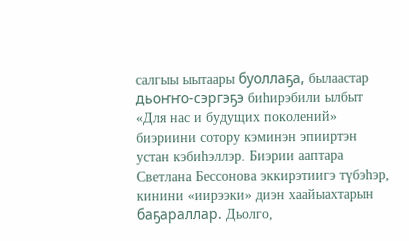салгыы ыытаары буоллаҕа, былаастар дьоҥҥо-сэргэҕэ биһирэбили ылбыт «Для нас и будущих поколений» биэриини сотору кэминэн эпииртэн устан кэбиһэллэр. Биэрии ааптара Светлана Бессонова эккирэтиигэ түбэһэр, кинини «иирээки» диэн хаайыахтарын баҕараллар. Дьолго,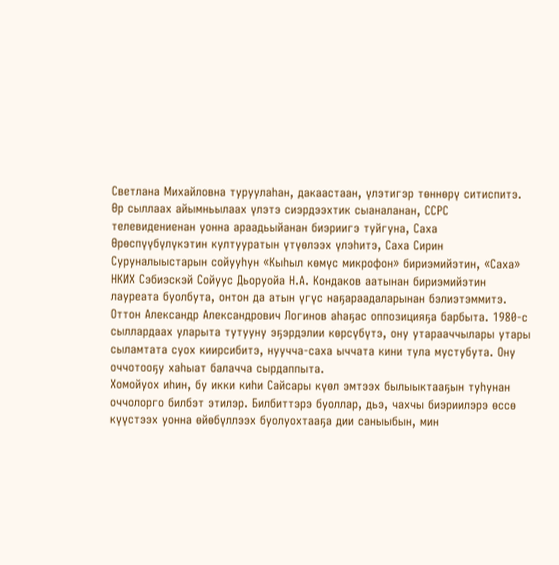Светлана Михайловна туруулаһан, дакаастаан, үлэтигэр төннөрү ситиспитэ. Өр сыллаах айымньылаах үлэтэ сиэрдээхтик сыаналанан, ССРС телевидениенан уонна араадьыйанан биэриигэ туйгуна, Саха Өрөспүүбүлүкэтин култууратын үтүөлээх үлэһитэ, Саха Сирин Суруналыыстарын сойууһун «Кыһыл көмүс микрофон» бириэмийэтин, «Саха» НКИХ Сэбиэскэй Сойуус Дьоруойа Н.А. Кондаков аатынан бириэмийэтин лауреата буолбута, онтон да атын үгүс наҕараадаларынан бэлиэтэммитэ.
Оттон Александр Александрович Логинов аһаҕас оппозицияҕа барбыта. 1980-с сыллардаах уларыта тутууну эҕэрдэлии көрсүбүтэ, ону утарааччылары утары сыламтата суох киирсибитэ, нуучча-саха ыччата кини тула мустубута. Ону оччотооҕу хаһыат балачча сырдаппыта.
Хомойуох иһин, бу икки киһи Сайсары күөл эмтээх былыыктааҕын туһунан оччолорго билбэт этилэр. Билбиттэрэ буоллар, дьэ, чахчы биэриилэрэ өссө күүстээх уонна өйөбүллээх буолуохтааҕа дии саныыбын, мин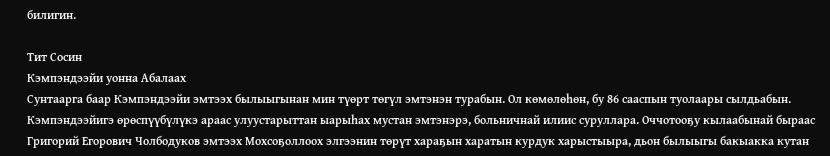билигин.

Тит Сосин
Кэмпэндээйи уонна Абалаах
Сунтаарга баар Кэмпэндээйи эмтээх былыыгынан мин түөрт төгүл эмтэнэн турабын. Ол көмөлөһөн, бу 86 сааспын туолаары сылдьабын. Кэмпэндээйигэ өрөспүүбүлүкэ араас улуустарыттан ыарыһах мустан эмтэнэрэ, больничнай илиис суруллара. Оччотооҕу кылаабынай быраас Григорий Егорович Чолбодуков эмтээх Мохсоҕоллоох элгээнин төрүт хараҕын харатын курдук харыстыыра, дьон былыыгы бакыакка кутан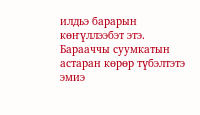илдьэ барарын көҥүллээбэт этэ. Барааччы суумкатын астаран көрөр түбэлтэтэ эмиэ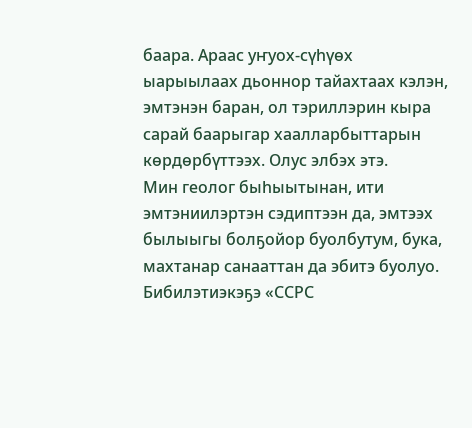баара. Араас уҥуох-сүһүөх ыарыылаах дьоннор тайахтаах кэлэн, эмтэнэн баран, ол тэриллэрин кыра сарай баарыгар хаалларбыттарын көрдөрбүттээх. Олус элбэх этэ.
Мин геолог быһыытынан, ити эмтэниилэртэн сэдиптээн да, эмтээх былыыгы болҕойор буолбутум, бука, махтанар санааттан да эбитэ буолуо. Бибилэтиэкэҕэ «ССРС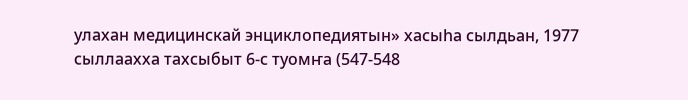улахан медицинскай энциклопедиятын» хасыһа сылдьан, 1977 сыллаахха тахсыбыт 6-с туомҥа (547-548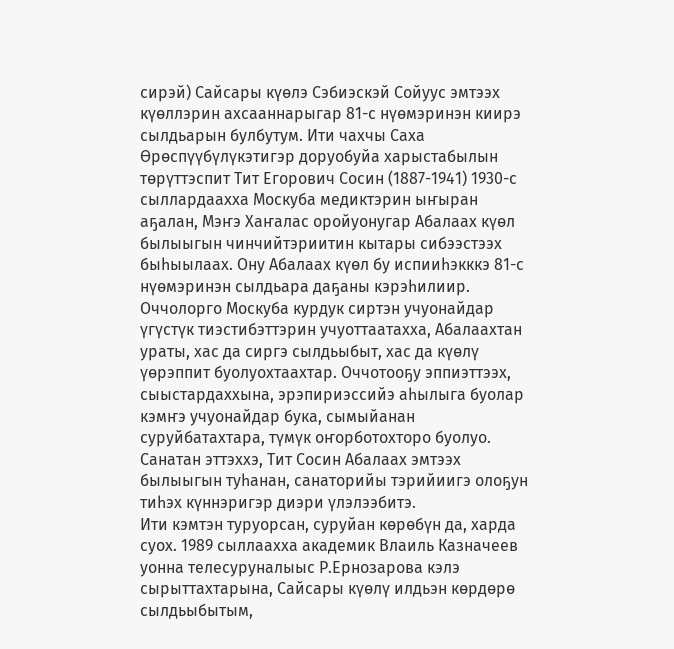сирэй) Сайсары күөлэ Сэбиэскэй Сойуус эмтээх күөллэрин ахсааннарыгар 81-с нүөмэринэн киирэ сылдьарын булбутум. Ити чахчы Саха Өрөспүүбүлүкэтигэр доруобуйа харыстабылын төрүттэспит Тит Егорович Сосин (1887-1941) 1930-с сыллардаахха Москуба медиктэрин ыҥыран аҕалан, Мэҥэ Хаҥалас оройуонугар Абалаах күөл былыыгын чинчийтэриитин кытары сибээстээх быһыылаах. Ону Абалаах күөл бу испииһэкккэ 81-с нүөмэринэн сылдьара даҕаны кэрэһилиир. Оччолорго Москуба курдук сиртэн учуонайдар үгүстүк тиэстибэттэрин учуоттаатахха, Абалаахтан ураты, хас да сиргэ сылдьыбыт, хас да күөлү үөрэппит буолуохтаахтар. Оччотооҕу эппиэттээх, сыыстардаххына, эрэпириэссийэ аһылыга буолар кэмҥэ учуонайдар бука, сымыйанан суруйбатахтара, түмүк оҥорботохторо буолуо. Санатан эттэххэ, Тит Сосин Абалаах эмтээх былыыгын туһанан, санаторийы тэрийиигэ олоҕун тиһэх күннэригэр диэри үлэлээбитэ.
Ити кэмтэн туруорсан, суруйан көрөбүн да, харда суох. 1989 сыллаахха академик Влаиль Казначеев уонна телесуруналыыс Р.Ернозарова кэлэ сырыттахтарына, Сайсары күөлү илдьэн көрдөрө сылдьыбытым,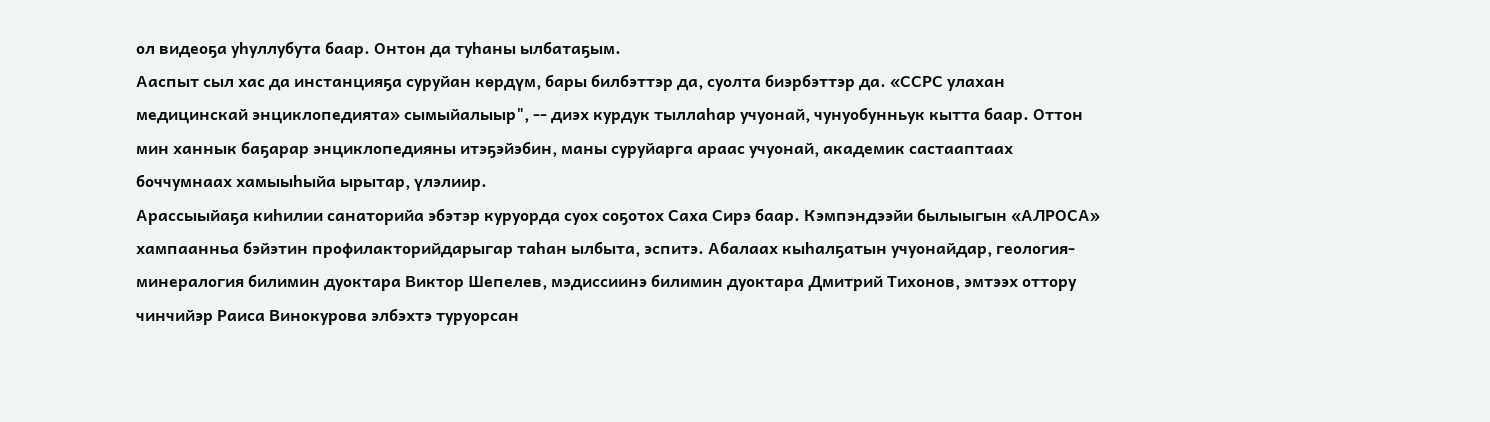ол видеоҕа уһуллубута баар. Онтон да туһаны ылбатаҕым.
Ааспыт сыл хас да инстанцияҕа суруйан көрдүм, бары билбэттэр да, суолта биэрбэттэр да. «ССРС улахан медицинскай энциклопедията» сымыйалыыр", -- диэх курдук тыллаһар учуонай, чунуобунньук кытта баар. Оттон мин ханнык баҕарар энциклопедияны итэҕэйэбин, маны суруйарга араас учуонай, академик састааптаах боччумнаах хамыыһыйа ырытар, үлэлиир.
Арассыыйаҕа киһилии санаторийа эбэтэр куруорда суох соҕотох Саха Сирэ баар. Кэмпэндээйи былыыгын «АЛРОСА» хампаанньа бэйэтин профилакторийдарыгар таһан ылбыта, эспитэ. Абалаах кыһалҕатын учуонайдар, геология-минералогия билимин дуоктара Виктор Шепелев, мэдиссиинэ билимин дуоктара Дмитрий Тихонов, эмтээх оттору чинчийэр Раиса Винокурова элбэхтэ туруорсан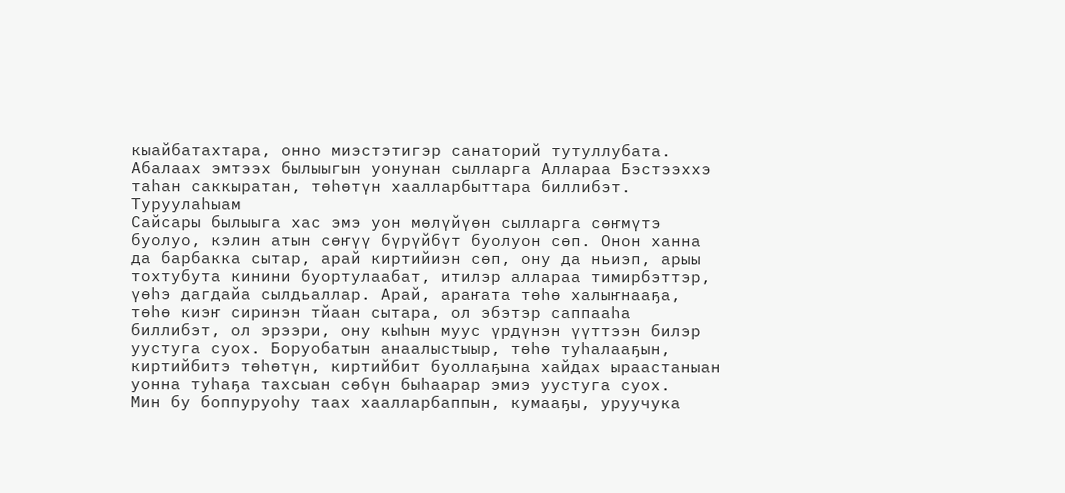кыайбатахтара, онно миэстэтигэр санаторий тутуллубата. Абалаах эмтээх былыыгын уонунан сылларга Аллараа Бэстээххэ таһан саккыратан, төһөтүн хаалларбыттара биллибэт.
Туруулаһыам
Сайсары былыыга хас эмэ уон мөлүйүөн сылларга сөҥмүтэ буолуо, кэлин атын сөҥүү бүрүйбүт буолуон сөп. Онон ханна да барбакка сытар, арай киртийиэн сөп, ону да ньиэп, арыы тохтубута кинини буортулаабат, итилэр аллараа тимирбэттэр, үөһэ дагдайа сылдьаллар. Арай, араҥата төһө халыҥнааҕа, төһө киэҥ сиринэн тйаан сытара, ол эбэтэр саппааһа биллибэт, ол эрээри, ону кыһын муус үрдүнэн үүттээн билэр уустуга суох. Боруобатын анаалыстыыр, төһө туһалааҕын, киртийбитэ төһөтүн, киртийбит буоллаҕына хайдах ыраастаныан уонна туһаҕа тахсыан сөбүн быһаарар эмиэ уустуга суох.
Мин бу боппуруоһу таах хаалларбаппын, кумааҕы, уруучука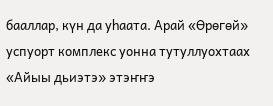бааллар, күн да уһаата. Арай «Өрөгөй» успуорт комплекс уонна тутуллуохтаах «Айыы дьиэтэ» этэҥҥэ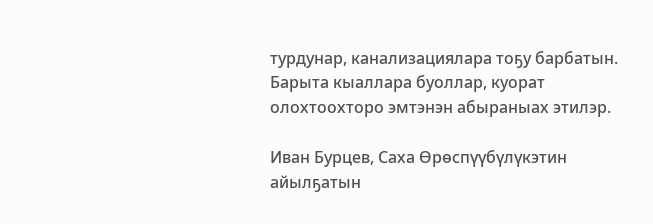турдунар, канализациялара тоҕу барбатын. Барыта кыаллара буоллар, куорат олохтоохторо эмтэнэн абыраныах этилэр.

Иван Бурцев, Саха Өрөспүүбүлүкэтин айылҕатын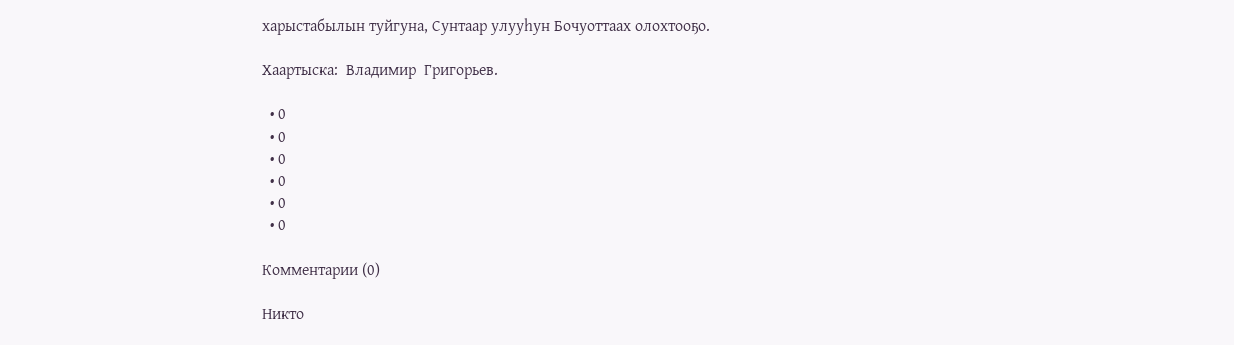харыстабылын туйгуна, Сунтаар улууһун Бочуоттаах олохтооҕо.

Хаартыска:  Владимир  Григорьев.

  • 0
  • 0
  • 0
  • 0
  • 0
  • 0

Комментарии (0)

Никто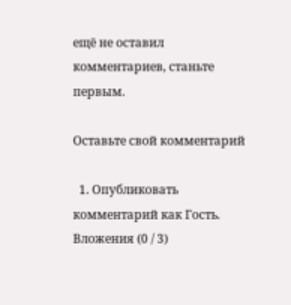ещё не оставил комментариев, станьте первым.

Оставьте свой комментарий

  1. Опубликовать комментарий как Гость.
Вложения (0 / 3)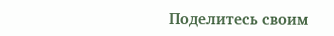Поделитесь своим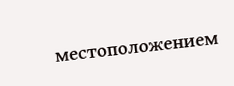местоположением